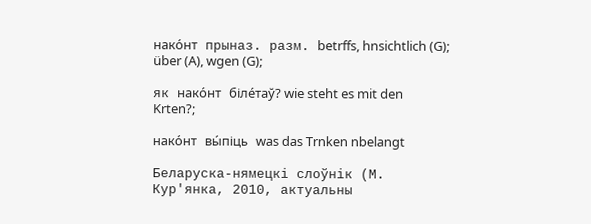нако́нт прыназ. разм. betrffs, hnsichtlich (G); über (A), wgen (G);

як нако́нт біле́таў? wie steht es mit den Krten?;

нако́нт вы́піць was das Trnken nbelangt

Беларуска-нямецкі слоўнік (М. Кур'янка, 2010, актуальны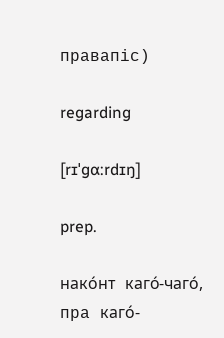правапіс)

regarding

[rɪˈgɑ:rdɪŋ]

prep.

нако́нт каго́-чаго́, пра каго́-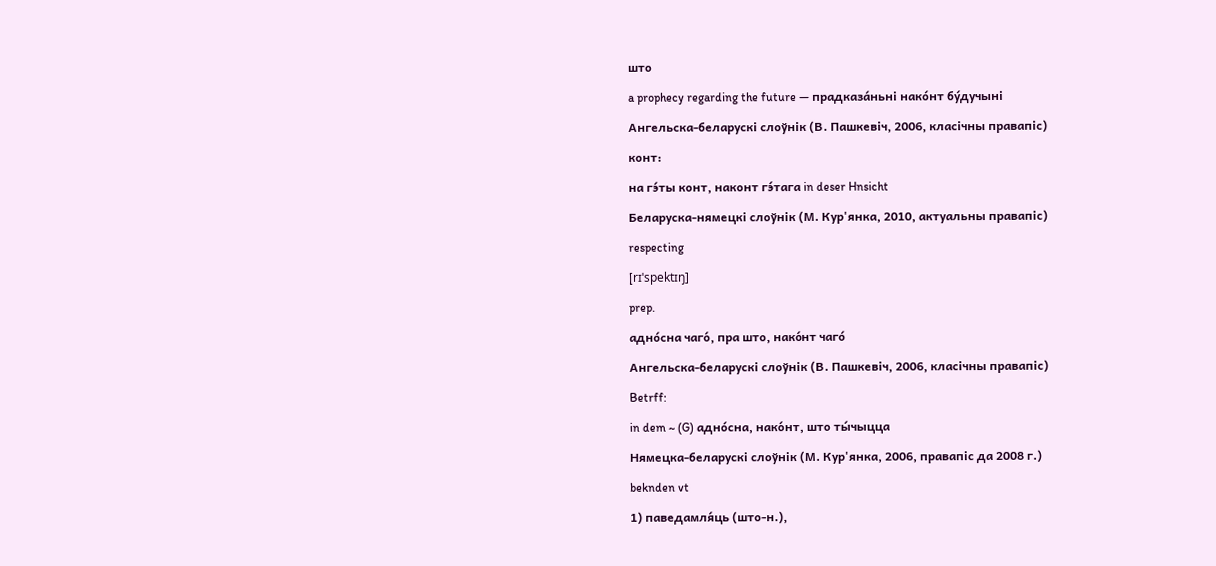што

a prophecy regarding the future — прадказа́ньні нако́нт бу́дучыні

Ангельска-беларускі слоўнік (В. Пашкевіч, 2006, класічны правапіс)

конт:

на гэ́ты конт, наконт гэ́тага in deser Hnsicht

Беларуска-нямецкі слоўнік (М. Кур'янка, 2010, актуальны правапіс)

respecting

[rɪˈspektɪŋ]

prep.

адно́сна чаго́, пра што, нако́нт чаго́

Ангельска-беларускі слоўнік (В. Пашкевіч, 2006, класічны правапіс)

Betrff:

in dem ~ (G) адно́сна, нако́нт, што ты́чыцца

Нямецка-беларускі слоўнік (М. Кур'янка, 2006, правапіс да 2008 г.)

beknden vt

1) паведамля́ць (што-н.),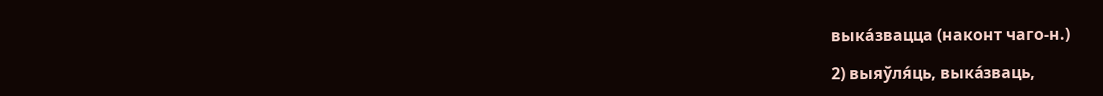выка́звацца (наконт чаго-н.)

2) выяўля́ць, выка́зваць,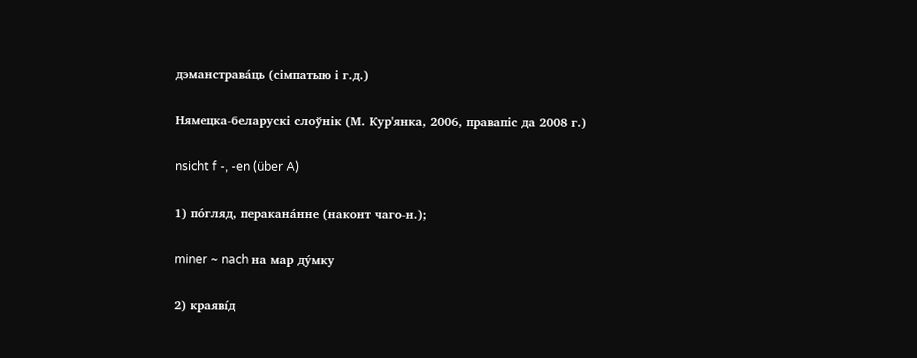дэманстрава́ць (сімпатыю і г.д.)

Нямецка-беларускі слоўнік (М. Кур'янка, 2006, правапіс да 2008 г.)

nsicht f -, -en (über A)

1) по́гляд, перакана́нне (наконт чаго-н.);

miner ~ nach на мар ду́мку

2) краяві́д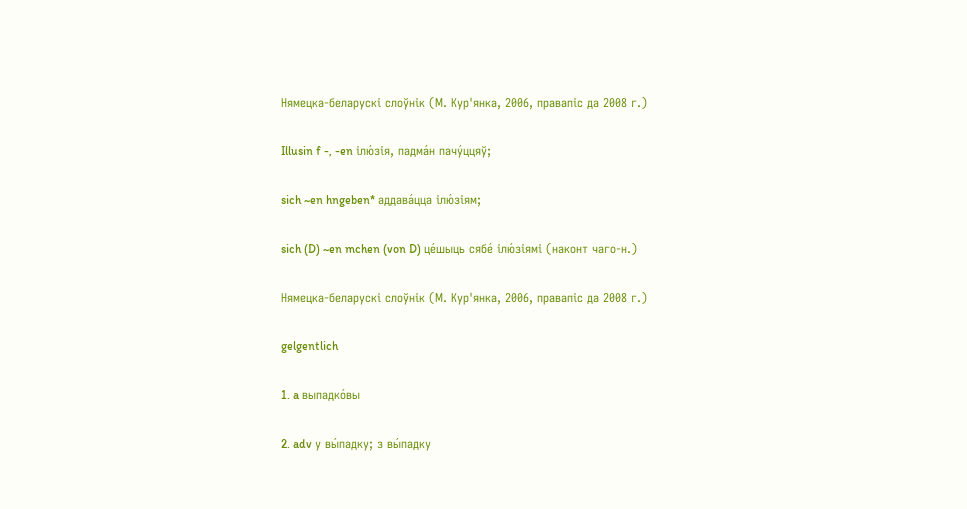Нямецка-беларускі слоўнік (М. Кур'янка, 2006, правапіс да 2008 г.)

Illusin f -, -en ілю́зія, падма́н пачу́ццяў;

sich ~en hngeben* аддава́цца ілю́зіям;

sich (D) ~en mchen (von D) це́шыць сябе́ ілю́зіямі (наконт чаго-н.)

Нямецка-беларускі слоўнік (М. Кур'янка, 2006, правапіс да 2008 г.)

gelgentlich

1. a выпадко́вы

2. adv у вы́падку; з вы́падку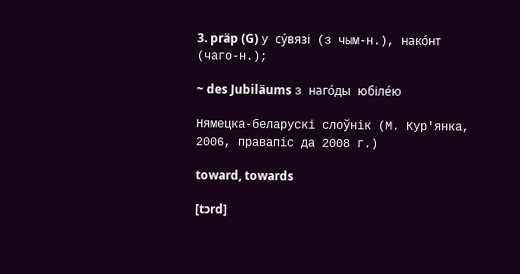3. präp (G) у су́вязі (з чым-н.), нако́нт (чаго-н.);

~ des Jubiläums з наго́ды юбіле́ю

Нямецка-беларускі слоўнік (М. Кур'янка, 2006, правапіс да 2008 г.)

toward, towards

[tɔrd]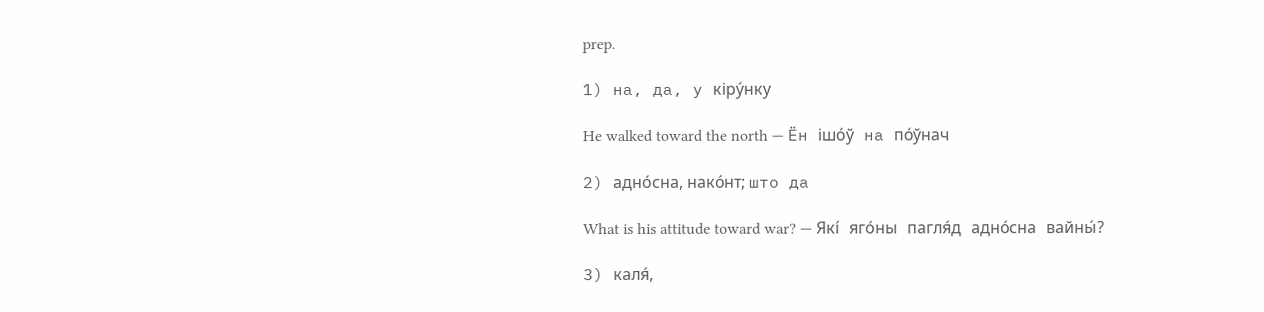prep.

1) на, да, у кіру́нку

He walked toward the north — Ён ішо́ў на по́ўнач

2) адно́сна, нако́нт; што да

What is his attitude toward war? — Які́ яго́ны пагля́д адно́сна вайны́?

3) каля́,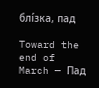блі́зка, пад

Toward the end of March — Пад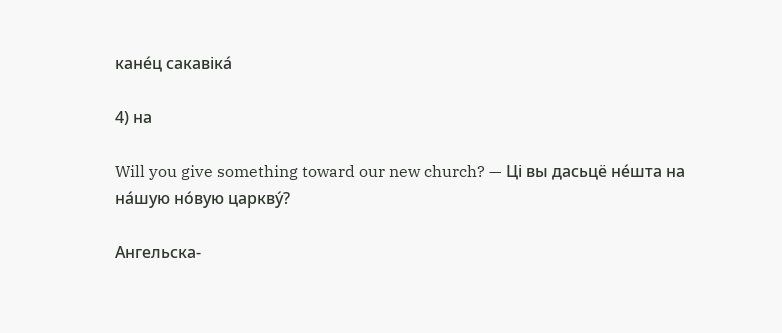кане́ц сакавіка́

4) на

Will you give something toward our new church? — Ці вы дасьцё не́шта на на́шую но́вую царкву́?

Ангельска-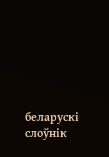беларускі слоўнік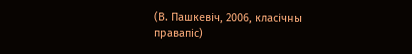(В. Пашкевіч, 2006, класічны правапіс)